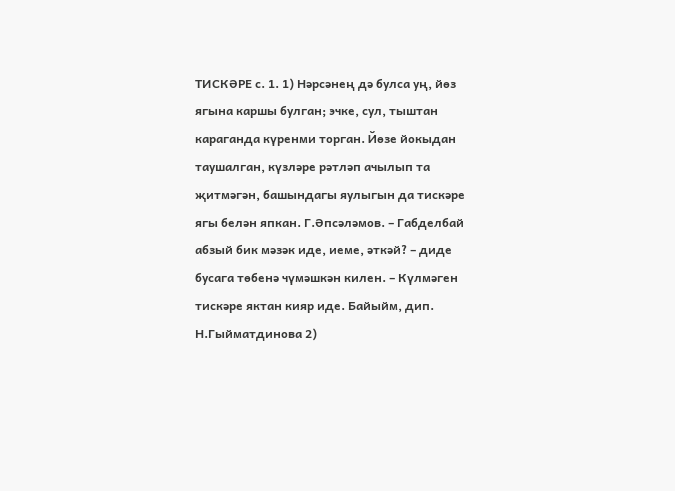ТИСКӘРЕ с. 1. 1) Нәрсәнең дә булса уң, йөз ягына каршы булган; эчке, сул, тыштан караганда күренми торган. Йөзе йокыдан таушалган, күзләре рәтләп ачылып та җитмәгән, башындагы яулыгын да тискәре ягы белән япкан. Г.Әпсәләмов. – Габделбай абзый бик мәзәк иде, иеме, әткәй? – диде бусага төбенә чүмәшкән килен. – Күлмәген тискәре яктан кияр иде. Байыйм, дип. Н.Гыйматдинова 2)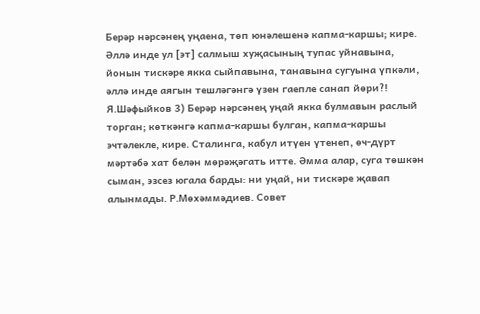Берәр нәрсәнең уңаена, төп юнәлешенә капма-каршы; кире. Әллә инде ул [эт] салмыш хуҗасының тупас уйнавына, йонын тискәре якка сыйпавына, танавына сугуына үпкәли, әллә инде аягын тешләгәнгә үзен гаепле санап йөри?! Я.Шәфыйков 3) Берәр нәрсәнең уңай якка булмавын раслый торган; көткәнгә капма-каршы булган, капма-каршы эчтәлекле, кире. Сталинга, кабул итүен үтенеп, өч-дүрт мәртәбә хат белән мөрәҗәгать итте. Әмма алар, суга төшкән сыман, эзсез югала барды: ни уңай, ни тискәре җавап алынмады. Р.Мөхәммәдиев. Совет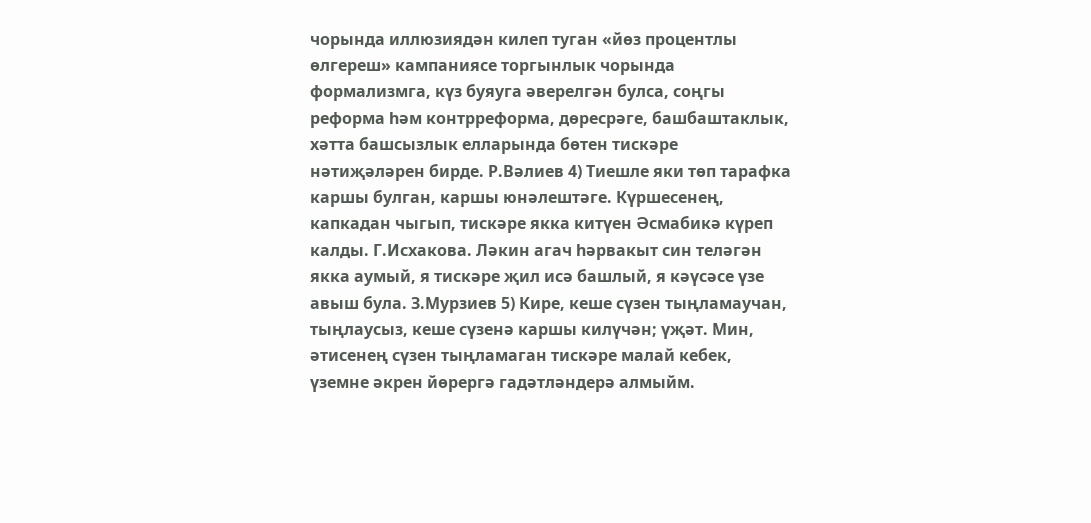чорында иллюзиядән килеп туган «йөз процентлы өлгереш» кампаниясе торгынлык чорында формализмга, күз буяуга әверелгән булса, соңгы реформа һәм контрреформа, дөресрәге, башбаштаклык, хәтта башсызлык елларында бөтен тискәре нәтиҗәләрен бирде. Р.Вәлиев 4) Тиешле яки төп тарафка каршы булган, каршы юнәлештәге. Күршесенең, капкадан чыгып, тискәре якка китүен Әсмабикә күреп калды. Г.Исхакова. Ләкин агач һәрвакыт син теләгән якка аумый, я тискәре җил исә башлый, я кәүсәсе үзе авыш була. З.Мурзиев 5) Кире, кеше сүзен тыңламаучан, тыңлаусыз, кеше сүзенә каршы килүчән; үҗәт. Мин, әтисенең сүзен тыңламаган тискәре малай кебек, үземне әкрен йөрергә гадәтләндерә алмыйм.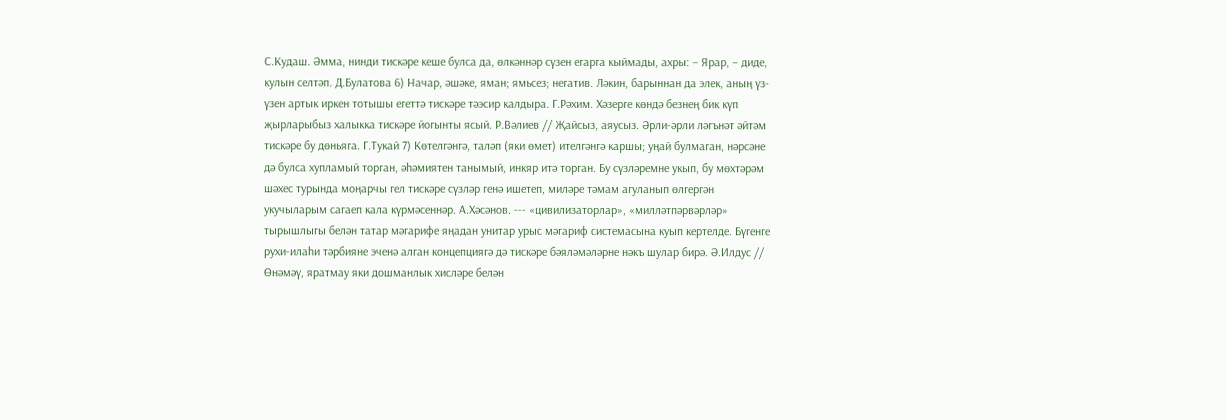С.Кудаш. Әмма, нинди тискәре кеше булса да, өлкәннәр сүзен егарга кыймады, ахры: – Ярар, – диде, кулын селтәп. Д.Булатова 6) Начар, әшәке, яман; ямьсез; негатив. Ләкин, барыннан да элек, аның үз-үзен артык иркен тотышы егеттә тискәре тәэсир калдыра. Г.Рәхим. Хәзерге көндә безнең бик күп җырларыбыз халыкка тискәре йогынты ясый. Р.Вәлиев // Җайсыз, аяусыз. Әрли-әрли ләгънәт әйтәм тискәре бу дөньяга. Г.Тукай 7) Көтелгәнгә, таләп (яки өмет) ителгәнгә каршы; уңай булмаган, нәрсәне дә булса хупламый торган, әһәмиятен танымый, инкяр итә торган. Бу сүзләремне укып, бу мөхтәрәм шәхес турында моңарчы гел тискәре сүзләр генә ишетеп, миләре тәмам агуланып өлгергән укучыларым сагаеп кала күрмәсеннәр. А.Хәсәнов. --- «цивилизаторлар», «милләтпәрвәрләр» тырышлыгы белән татар мәгарифе яңадан унитар урыс мәгариф системасына куып кертелде. Бүгенге рухи-илаһи тәрбияне эченә алган концепциягә дә тискәре бәяләмәләрне нәкъ шулар бирә. Ә.Илдус // Өнәмәү, яратмау яки дошманлык хисләре белән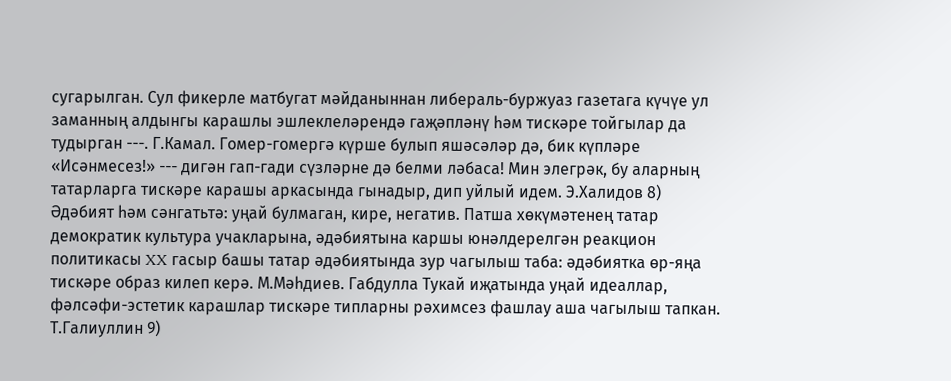сугарылган. Сул фикерле матбугат мәйданыннан либераль-буржуаз газетага күчүе ул заманның алдынгы карашлы эшлеклеләрендә гаҗәпләнү һәм тискәре тойгылар да тудырган ---. Г.Камал. Гомер-гомергә күрше булып яшәсәләр дә, бик күпләре «Исәнмесез!» --- дигән гап-гади сүзләрне дә белми ләбаса! Мин элегрәк, бу аларның татарларга тискәре карашы аркасында гынадыр, дип уйлый идем. Э.Халидов 8) Әдәбият һәм сәнгатьтә: уңай булмаган, кире, негатив. Патша хөкүмәтенең татар демократик культура учакларына, әдәбиятына каршы юнәлдерелгән реакцион политикасы XX гасыр башы татар әдәбиятында зур чагылыш таба: әдәбиятка өр-яңа тискәре образ килеп керә. М.Мәһдиев. Габдулла Тукай иҗатында уңай идеаллар, фәлсәфи-эстетик карашлар тискәре типларны рәхимсез фашлау аша чагылыш тапкан. Т.Галиуллин 9)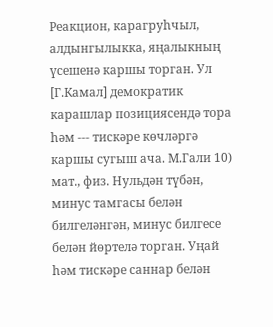Реакцион, карагруһчыл, алдынгылыкка, яңалыкның үсешенә каршы торган. Ул [Г.Камал] демократик карашлар позициясендә тора һәм --- тискәре көчләргә каршы сугыш ача. М.Гали 10) мат., физ. Нульдән түбән, минус тамгасы белән билгеләнгән, минус билгесе белән йөртелә торган. Уңай һәм тискәре саннар белән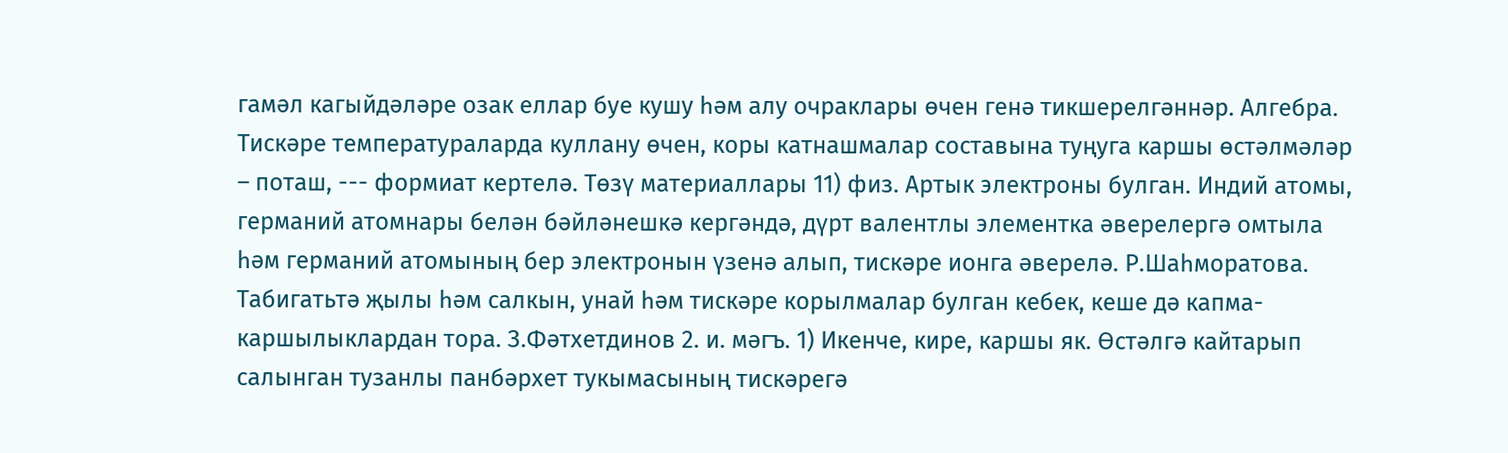гамәл кагыйдәләре озак еллар буе кушу һәм алу очраклары өчен генә тикшерелгәннәр. Алгебра. Тискәре температураларда куллану өчен, коры катнашмалар составына туңуга каршы өстәлмәләр – поташ, --- формиат кертелә. Төзү материаллары 11) физ. Артык электроны булган. Индий атомы, германий атомнары белән бәйләнешкә кергәндә, дүрт валентлы элементка әверелергә омтыла һәм германий атомының бер электронын үзенә алып, тискәре ионга әверелә. Р.Шаһморатова. Табигатьтә җылы һәм салкын, унай һәм тискәре корылмалар булган кебек, кеше дә капма-каршылыклардан тора. З.Фәтхетдинов 2. и. мәгъ. 1) Икенче, кире, каршы як. Өстәлгә кайтарып салынган тузанлы панбәрхет тукымасының тискәрегә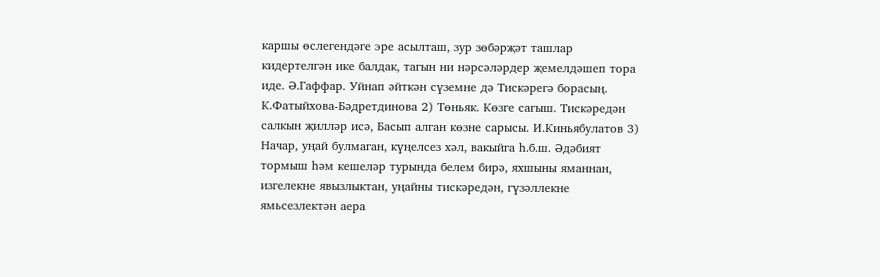каршы өслегендәге эре асылташ, зур зөбәрҗәт ташлар кидертелгән ике балдак, тагын ни нәрсәләрдер җемелдәшеп тора иде. Ә.Гаффар. Уйнап әйткән сүземне дә Тискәрегә борасың. К.Фатыйхова-Бәдретдинова 2) Төньяк. Көзге сагыш. Тискәредән салкын җилләр исә, Басып алган көзне сарысы. И.Киньябулатов 3) Начар, уңай булмаган, күңелсез хәл, вакыйга һ.б.ш. Әдәбият тормыш һәм кешеләр турында белем бирә, яхшыны яманнан, изгелекне явызлыктан, уңайны тискәредән, гүзәллекне ямьсезлектән аера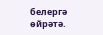белергә өйрәтә.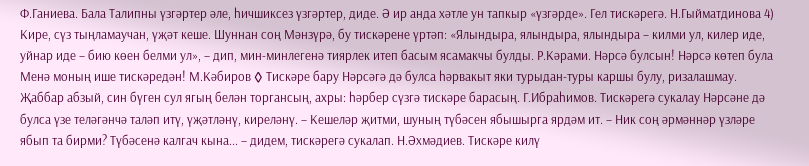Ф.Ганиева. Бала Талипны үзгәртер әле, һичшиксез үзгәртер, диде. Ә ир анда хәтле ун тапкыр «үзгәрде». Гел тискәрегә. Н.Гыйматдинова 4) Кире, сүз тыңламаучан, үҗәт кеше. Шуннан соң Мәнзүрә, бу тискәрене үртәп: «Ялындыра, ялындыра, ялындыра – килми ул, килер иде, уйнар иде – бию көен белми ул», – дип, мин-минлегенә тиярлек итеп басым ясамакчы булды. Р.Кәрами. Нәрсә булсын! Нәрсә көтеп була Менә моның ише тискәредән! М.Кәбиров ◊ Тискәре бару Нәрсәгә дә булса һәрвакыт яки турыдан-туры каршы булу, ризалашмау. Җаббар абзый, син бүген сул ягың белән торгансың, ахры: һәрбер сүзгә тискәре барасың. Г.Ибраһимов. Тискәрегә сукалау Нәрсәне дә булса үзе теләгәнчә таләп итү, үҗәтләнү, киреләнү. – Кешеләр җитми, шуның түбәсен ябышырга ярдәм ит. – Ник соң әрмәннәр үзләре ябып та бирми? Түбәсенә калгач кына... – дидем, тискәрегә сукалап. Н.Әхмәдиев. Тискәре килү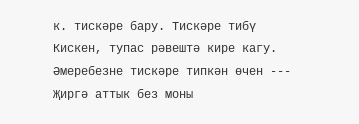к. тискәре бару. Тискәре тибү Кискен, тупас рәвештә кире кагу. Әмеребезне тискәре типкән өчен --- Җиргә аттык без моны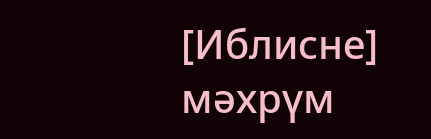[Иблисне] мәхрүм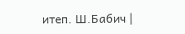итеп. Ш.Бабич |